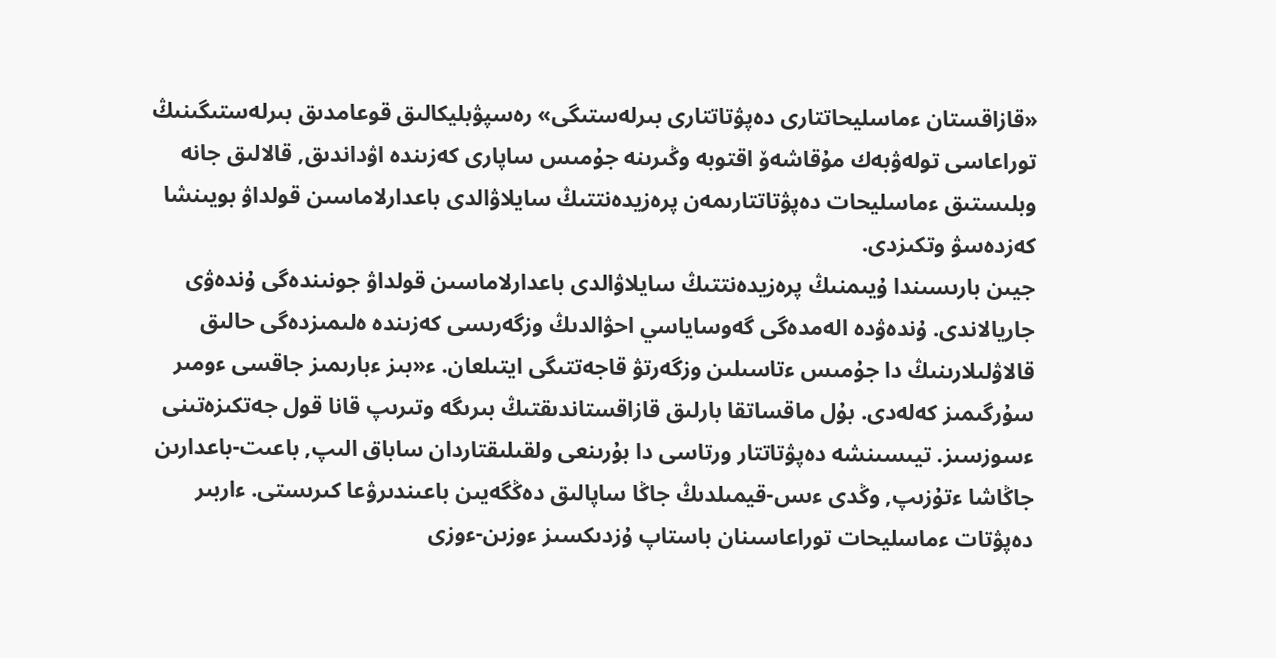«قازاقستان ءماسليحاتتارى دەپۋتاتتارى بىرلەستىگى» رەسپۋبليكالىق قوعامدىق بىرلەستىگىنىڭ توراعاسى تولەۋبەك مۇقاشەۆ اقتوبە وڭىرىنە جۇمىس ساپارى كەزىندە اۋداندىق, قالالىق جانە وبلىستىق ءماسليحات دەپۋتاتتارىمەن پرەزيدەنتتىڭ سايلاۋالدى باعدارلاماسىن قولداۋ بويىنشا كەزدەسۋ وتكىزدى.
جيىن بارىسىندا ۇيىمنىڭ پرەزيدەنتتىڭ سايلاۋالدى باعدارلاماسىن قولداۋ جونىندەگى ۇندەۋى جاريالاندى. ۇندەۋدە الەمدەگى گەوساياسي احۋالدىڭ وزگەرىسى كەزىندە ەلىمىزدەگى حالىق قالاۋلىلارىنىڭ دا جۇمىس ءتاسىلىن وزگەرتۋ قاجەتتىگى ايتىلعان. ء«بىز ءبارىمىز جاقسى ءومىر سۇرگىمىز كەلەدى. بۇل ماقساتقا بارلىق قازاقستاندىقتىڭ بىرىگە وتىرىپ قانا قول جەتكىزەتىنى ءسوزسىز. تيىسىنشە دەپۋتاتتار ورتاسى دا بۇرىنعى ولقىلىقتاردان ساباق الىپ, باعىت-باعدارىن جاڭاشا ءتۇزىپ, وڭدى ءىس-قيمىلدىڭ جاڭا ساپالىق دەڭگەيىن باعىندىرۋعا كىرىستى. ءاربىر دەپۋتات ءماسليحات توراعاسىنان باستاپ ۇزدىكسىز ءوزىن-ءوزى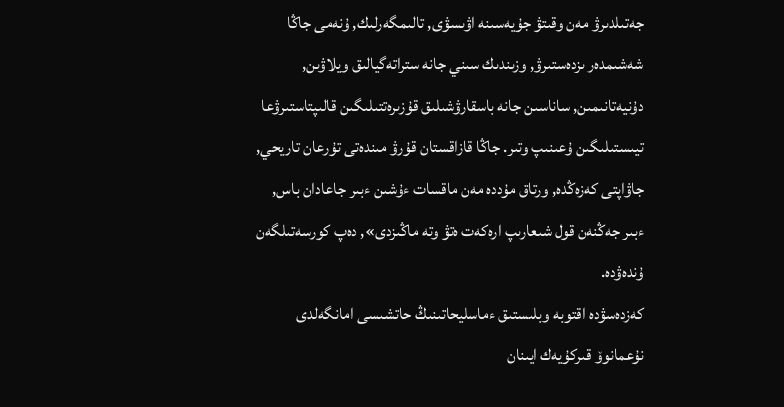جەتىلدىرۋ مەن وقىتۋ جۇيەسىنە اۋىسۋى, تالىمگەرلىك, ۇنەمى جاڭا شەشىمدەر ىزدەستىرۋ, وزىندىك سىني جانە ستراتەگيالىق ويلاۋىن, دۇنيەتانىمىن, ساناسىن جانە باسقارۋشىلىق قۇزىرەتتىلىگىن قالىپتاستىرۋعا تيىستىلىگىن ۇعىنىپ وتىر. جاڭا قازاقستان قۇرۋ مىندەتى تۇرعان تاريحي, جاۋاپتى كەزەڭدە, ورتاق مۇددە مەن ماقسات ءۇشىن ءبىر جاعادان باس, ءبىر جەڭنەن قول شىعارىپ ارەكەت ەتۋ وتە ماڭىزدى», دەپ كورسەتىلگەن ۇندەۋدە.
كەزدەسۋدە اقتوبە وبلىستىق ءماسليحاتىنىڭ حاتشىسى امانگەلدى نۇعمانوۆ قىركۇيەك ايىنان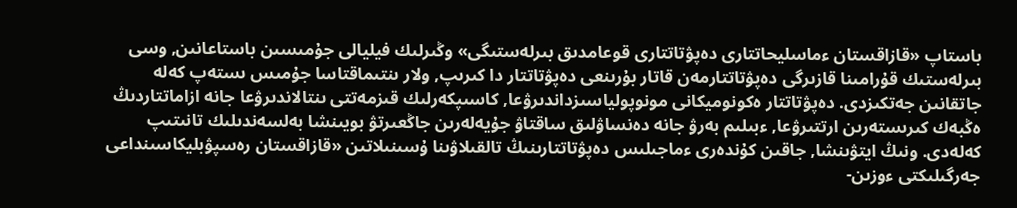باستاپ «قازاقستان ءماسليحاتتارى دەپۋتاتتارى قوعامدىق بىرلەستىگى» وڭىرلىك فيليالى جۇمىسىن باستاعانىن, وسى بىرلەستىك قۇرامىنا قازىرگى دەپۋتاتتارمەن قاتار بۇرىنعى دەپۋتاتتار دا كىرىپ, ولار ىنتىماقتاسا جۇمىس ىستەپ كەلە جاتقانىن جەتكىزدى. دەپۋتاتتار ەكونوميكانى مونوپولياسىزداندىرۋعا, كاسىپكەرلىك قىزمەتتى ىنتالاندىرۋعا جانە ازاماتتاردىڭ ەڭبەك كىرىستەرىن ارتتىرۋعا, ءبىلىم بەرۋ جانە دەنساۋلىق ساقتاۋ جۇيەلەرىن جاڭعىرتۋ بويىنشا بەلسەندىلىك تانىتىپ كەلەدى. ونىڭ ايتۋىنشا, جاقىن كۇندەرى ءماجىلىس دەپۋتاتتارىنىڭ تالقىلاۋىنا ۇسىنىلاتىن «قازاقستان رەسپۋبليكاسىنداعى جەرگىلىكتى ءوزىن-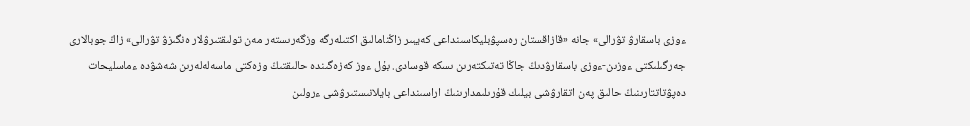ءوزى باسقارۋ تۋرالى» جانە «قازاقستان رەسپۋبليكاسىنداعى كەيبىر زاڭنامالىق اكتىلەرگە وزگەرىستەر مەن تولىقتىرۋلار ەنگىزۋ تۋرالى» زاڭ جوبالارى جەرگىلىكتى ءوزىن-ءوزى باسقارۋدىڭ جاڭا تەتىكتەرىن ىسكە قوسادى. بۇل ءوز كەزەگىندە حالىقتىڭ وزەكتى ماسەلەلەرىن شەشۋدە ءماسليحات دەپۋتاتتارىنىڭ حالىق پەن اتقارۋشى بيلىك قۇرىلىمدارىنىڭ اراسىنداعى بايلانىستىرۋشى ءرولىن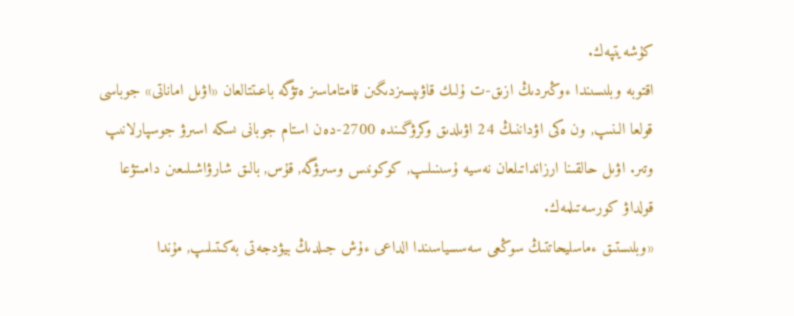كۇشەيتپەك.
اقتوبە وبلىسىندا ءوڭىردىڭ ازىق-ت ۇلىك قاۋىپسىزدىگىن قامتاماسىز ەتۋگە باعىتتالعان «اۋىل اماناتى» جوباسى قولعا الىنىپ, ون ەكى اۋداننىڭ 24 اۋىلدىق وكرۋگىندە 2700-دەن استام جوبانى ىسكە اسىرۋ جوسپارلانىپ وتىر. اۋىل حالقىنا ارزانداتىلعان نەسيە ۇسىنىلىپ, كوكونىس وسىرۋگە, قۇس, بالىق شارۋاشىلىعىن دامىتۋعا قولداۋ كورسەتىلمەك.
«وبلىستىق ءماسليحاتتىڭ سوڭعى سەسسياسىندا الداعى ءۇش جىلدىڭ بيۋدجەتى بەكىتىلىپ, مۇندا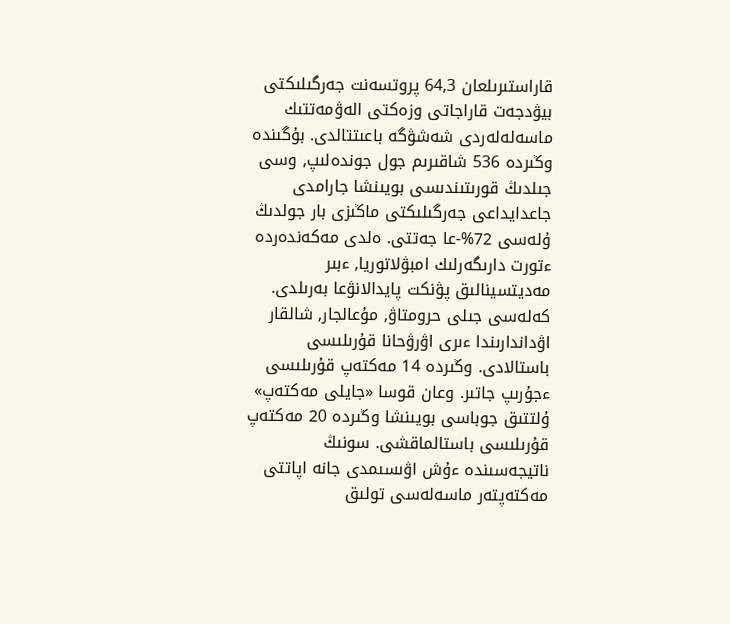قاراستىرىلعان 64,3 پروتسەنت جەرگىلىكتى بيۋدجەت قاراجاتى وزەكتى الەۋمەتتىك ماسەلەلەردى شەشۋگە باعىتتالدى. بۇگىندە وڭىردە 536 شاقىرىم جول جوندەلىپ, وسى جىلدىڭ قورىتىندىسى بويىنشا جارامدى جاعدايداعى جەرگىلىكتى ماڭىزى بار جولدىڭ ۇلەسى 72%-عا جەتتى. ەلدى مەكەندەردە ءتورت دارىگەرلىك امبۋلاتوريا, ءبىر مەديتسينالىق پۋنكت پايدالانۋعا بەرىلدى. كەلەسى جىلى حرومتاۋ, مۇعالجار, شالقار اۋداندارىندا ءىرى اۋرۋحانا قۇرىلىسى باستالادى. وڭىردە 14 مەكتەپ قۇرىلىسى ءجۇرىپ جاتىر. وعان قوسا «جايلى مەكتەپ» ۇلتتىق جوباسى بويىنشا وڭىردە 20 مەكتەپ قۇرىلىسى باستالماقشى. سونىڭ ناتيجەسىندە ءۇش اۋىسىمدى جانە اپاتتى مەكتەپتەر ماسەلەسى تولىق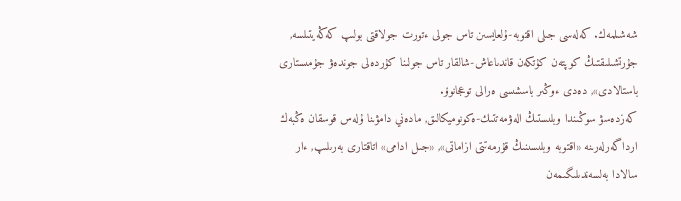شەشىلمەك. كەلەسى جىلى اقتوبە-ۇلعايسىن تاس جولى ءتورت جولاقتى بولىپ كەڭەيتىلسە, جۇرتشىلىقتىڭ كوپتەن كۇتكەن قاندىاعاش-شالقار تاس جولىنا كۇردەلى جوندەۋ جۇمىستارى باستالادى», دەدى ءوڭىر باسشىسى ەرالى توعجانوۆ.
كەزدەسۋ سوڭىندا وبلىستىڭ الەۋمەتتىك-ەكونوميكالىق, مادەني دامۋىنا ۇلەس قوسقان ەڭبەك ارداگەرلەرىنە «اقتوبە وبلىسىنىڭ قۇرمەتتى ازاماتى», «جىل ادامى» اتاقتارى بەرىلىپ, ءار سالادا بەلسەندىلىگىمەن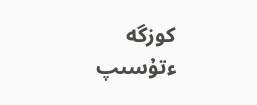كوزگە ءتۇسىپ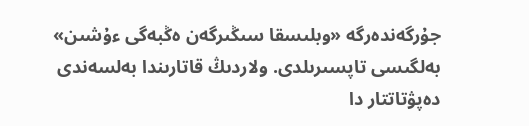جۇرگەندەرگە «وبلىسقا سىڭىرگەن ەڭبەگى ءۇشىن» بەلگىسى تاپسىرىلدى. ولاردىڭ قاتارىندا بەلسەندى دەپۋتاتتار دا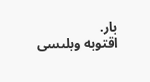بار.
اقتوبە وبلىسى